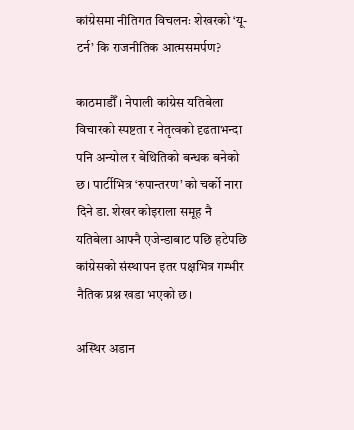कांग्रेसमा नीतिगत विचलनः शेखरको ‘यू-टर्न’ कि राजनीतिक आत्मसमर्पण?

काठमाडौँ । नेपाली कांग्रेस यतिबेला विचारको स्पष्टता र नेतृत्वको दृढताभन्दा पनि अन्योल र बेथितिको बन्धक बनेको छ। पार्टीभित्र ‘रुपान्तरण’ को चर्को नारा दिने डा. शेखर कोइराला समूह नै यतिबेला आफ्नै एजेन्डाबाट पछि हटेपछि कांग्रेसको संस्थापन इतर पक्षभित्र गम्भीर नैतिक प्रश्न खडा भएको छ।

अस्थिर अडान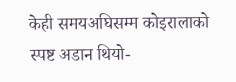केही समयअघिसम्म कोइरालाको स्पष्ट अडान थियो-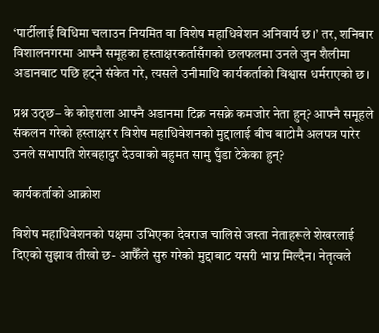‘पार्टीलाई विधिमा चलाउन नियमित वा विशेष महाधिवेशन अनिवार्य छ।’ तर, शनिबार विशालनगरमा आफ्नै समूहका हस्ताक्षरकर्तासँगको छलफलमा उनले जुन शैलीमा अडानबाट पछि हट्ने संकेत गरे, त्यसले उनीमाथि कार्यकर्ताको विश्वास धर्मराएको छ।

प्रश्न उठ्छ– के कोइराला आफ्नै अडानमा टिक्न नसक्ने कमजोर नेता हुन्? आफ्नै समूहले संकलन गरेको हस्ताक्षर र विशेष महाधिवेशनको मुद्दालाई बीच बाटोमै अलपत्र पारेर उनले सभापति शेरबहादुर देउवाको बहुमत सामु घुँडा टेकेका हुन्?

कार्यकर्ताको आक्रोश

विशेष महाधिवेशनको पक्षमा उभिएका देवराज चालिसे जस्ता नेताहरूले शेखरलाई दिएको सुझाव तीखो छ- आफैँले सुरु गरेको मुद्दाबाट यसरी भाग्न मिल्दैन। नेतृत्वले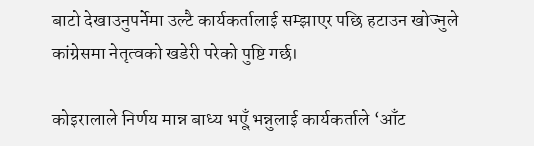बाटो देखाउनुपर्नेमा उल्टै कार्यकर्तालाई सम्झाएर पछि हटाउन खोज्नुले कांग्रेसमा नेतृत्वको खडेरी परेको पुष्टि गर्छ।

कोइरालाले निर्णय मान्न बाध्य भएूँ भन्नुलाई कार्यकर्ताले ‘आँट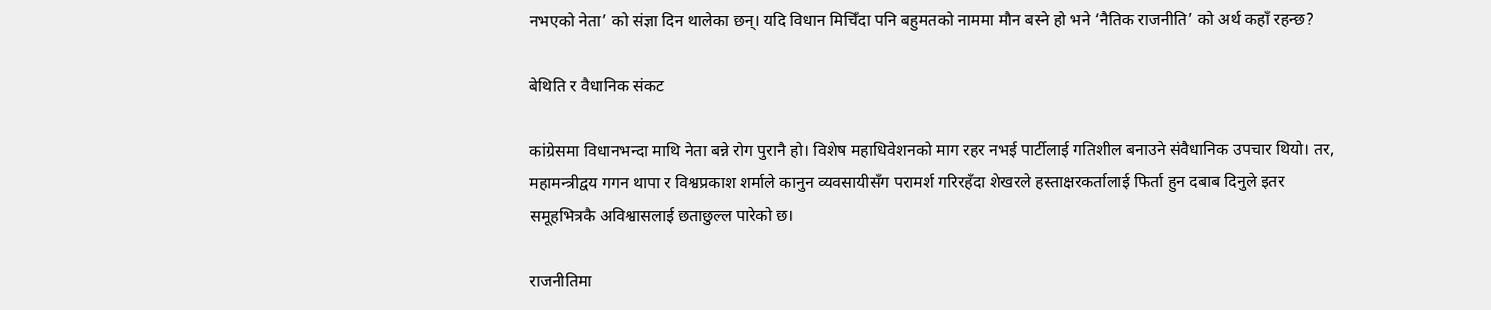नभएको नेता’ को संज्ञा दिन थालेका छन्। यदि विधान मिचिँदा पनि बहुमतको नाममा मौन बस्ने हो भने ‘नैतिक राजनीति’ को अर्थ कहाँ रहन्छ?

बेथिति र वैधानिक संकट

कांग्रेसमा विधानभन्दा माथि नेता बन्ने रोग पुरानै हो। विशेष महाधिवेशनको माग रहर नभई पार्टीलाई गतिशील बनाउने संवैधानिक उपचार थियो। तर, महामन्त्रीद्वय गगन थापा र विश्वप्रकाश शर्माले कानुन व्यवसायीसँग परामर्श गरिरहँदा शेखरले हस्ताक्षरकर्तालाई फिर्ता हुन दबाब दिनुले इतर समूहभित्रकै अविश्वासलाई छताछुल्ल पारेको छ।

राजनीतिमा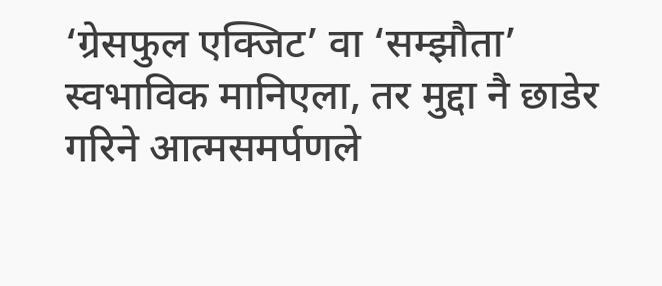‘ग्रेसफुल एक्जिट’ वा ‘सम्झौता’ स्वभाविक मानिएला, तर मुद्दा नै छाडेर गरिने आत्मसमर्पणले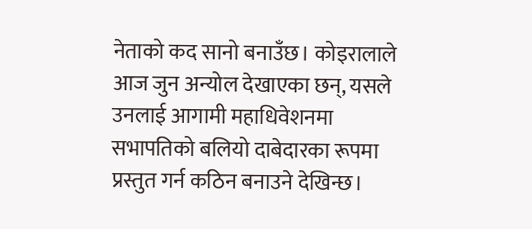नेताको कद सानो बनाउँछ। कोइरालाले आज जुन अन्योल देखाएका छन्, यसले उनलाई आगामी महाधिवेशनमा सभापतिको बलियो दाबेदारका रूपमा प्रस्तुत गर्न कठिन बनाउने देखिन्छ।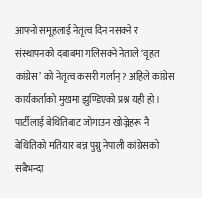आफ्नो समूहलाई नेतृत्व दिन नसक्ने र संस्थापनको दबाबमा गलिसक्ने नेताले ‘वृहत कांग्रेस’ को नेतृत्व कसरी गर्लान्? अहिले कांग्रेस कार्यकर्ताको मुखमा झुण्डिएको प्रश्न यही हो। पार्टीलाई बेथितिबाट जोगाउन खोज्नेहरू नै बेथितिको मतियार बन्न पुग्नु नेपाली कांग्रेसको सबैभन्दा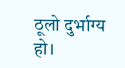ठूलो दुर्भाग्य हो।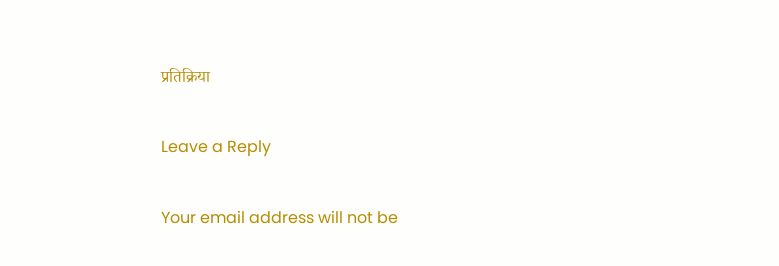प्रतिक्रिया

Leave a Reply

Your email address will not be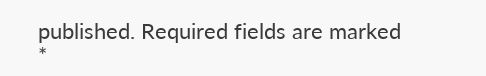published. Required fields are marked *